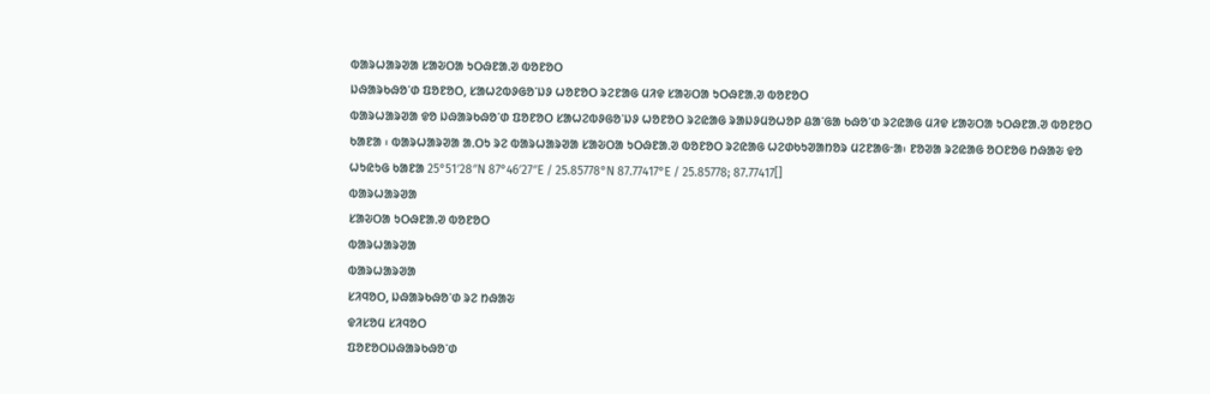ᱵᱟᱨᱦᱟᱨᱣᱟ ᱥᱟᱶᱛᱟ ᱩᱛᱷᱱᱟᱹᱣ ᱵᱚᱱᱚᱛ
ᱡᱷᱟᱨᱠᱷᱚᱸᱰ ᱯᱚᱱᱚᱛ, ᱥᱟᱦᱮᱵᱽᱜᱚᱸᱡᱽ ᱦᱚᱱᱚᱛ ᱨᱮᱱᱟᱜ ᱢᱤᱫ ᱥᱟᱶᱛᱟ ᱩᱛᱷᱱᱟᱹᱣ ᱵᱚᱱᱚᱛ
ᱵᱟᱨᱦᱟᱨᱣᱟ ᱫᱚ ᱡᱷᱟᱨᱠᱷᱚᱸᱰ ᱯᱚᱱᱚᱛ ᱥᱟᱦᱮᱵᱽᱜᱚᱸᱡᱽ ᱦᱚᱱᱚᱛ ᱨᱮᱭᱟᱜ ᱨᱟᱡᱽᱢᱚᱦᱚᱞ ᱪᱟᱸᱜᱟ ᱠᱷᱚᱸᱰ ᱨᱮᱭᱟᱜ ᱢᱤᱫ ᱥᱟᱶᱛᱟ ᱩᱛᱷᱱᱟᱹᱣ ᱵᱚᱱᱚᱛ ᱠᱟᱱᱟ ᱾ ᱵᱟᱨᱦᱟᱨᱣᱟ ᱟᱹᱛᱩ ᱨᱮ ᱵᱟᱨᱦᱟᱨᱣᱟ ᱥᱟᱶᱛᱟ ᱩᱛᱷᱱᱟᱹᱣ ᱵᱚᱱᱚᱛ ᱨᱮᱭᱟᱜ ᱦᱮᱰᱠᱩᱣᱟᱴᱚᱨ ᱢᱮᱱᱟᱜᱼᱟ᱾ ᱱᱚᱣᱟ ᱨᱮᱭᱟᱜ ᱚᱛᱱᱚᱜ ᱴᱷᱟᱶ ᱫᱚ ᱦᱩᱭᱩᱜ ᱠᱟᱱᱟ 25°51′28″N 87°46′27″E / 25.85778°N 87.77417°E / 25.85778; 87.77417[]
ᱵᱟᱨᱦᱟᱨᱣᱟ
ᱥᱟᱶᱛᱟ ᱩᱛᱷᱱᱟᱹᱣ ᱵᱚᱱᱚᱛ
ᱵᱟᱨᱦᱟᱨᱣᱟ
ᱵᱟᱨᱦᱟᱨᱣᱟ
ᱥᱤᱧᱚᱛ, ᱡᱷᱟᱨᱠᱷᱚᱸᱰ ᱨᱮ ᱴᱷᱟᱶ
ᱫᱤᱥᱚᱢ ᱥᱤᱧᱚᱛ
ᱯᱚᱱᱚᱛᱡᱷᱟᱨᱠᱷᱚᱸᱰ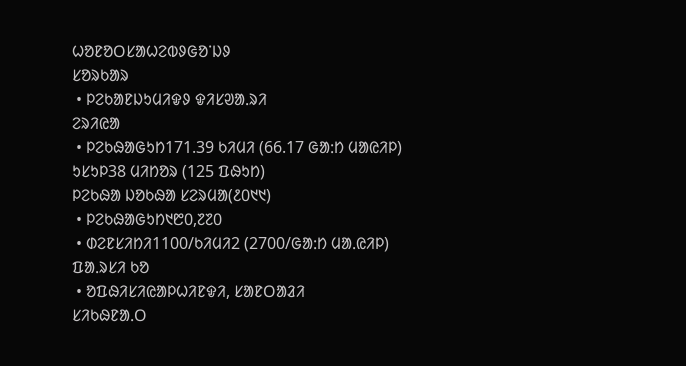ᱦᱚᱱᱚᱛᱥᱟᱦᱮᱵᱽᱜᱚᱸᱡᱽ
ᱥᱚᱨᱠᱟᱨ
 • ᱞᱮᱠᱟᱱᱡᱩᱢᱤᱫᱽ ᱫᱤᱥᱣᱟᱹᱨᱤ
ᱮᱨᱤᱭᱟ
 • ᱞᱮᱠᱷᱟᱜᱩᱴ171.39 ᱠᱤᱢᱤ (66.17 ᱜᱟᱺᱴ ᱢᱟᱭᱤᱞ)
ᱩᱥᱩᱞ38 ᱢᱤᱴᱚᱨ (125 ᱯᱷᱩᱴ)
ᱞᱮᱠᱷᱟ ᱡᱚᱠᱷᱟ ᱥᱮᱨᱢᱟ(᱒᱐᱑᱑)
 • ᱞᱮᱠᱷᱟᱜᱩᱴ᱑᱘᱐,᱗᱗᱐
 • ᱰᱮᱱᱥᱤᱴᱤ1100/ᱠᱤᱢᱤ2 (2700/ᱜᱟᱺᱴ ᱢᱟᱹᱭᱤᱞ)
ᱯᱟᱹᱨᱥᱤ ᱠᱚ
 • ᱚᱯᱷᱤᱥᱤᱭᱟᱞᱦᱤᱱᱫᱤ, ᱥᱟᱱᱛᱟᱲᱤ
ᱥᱤᱠᱷᱱᱟᱹᱛ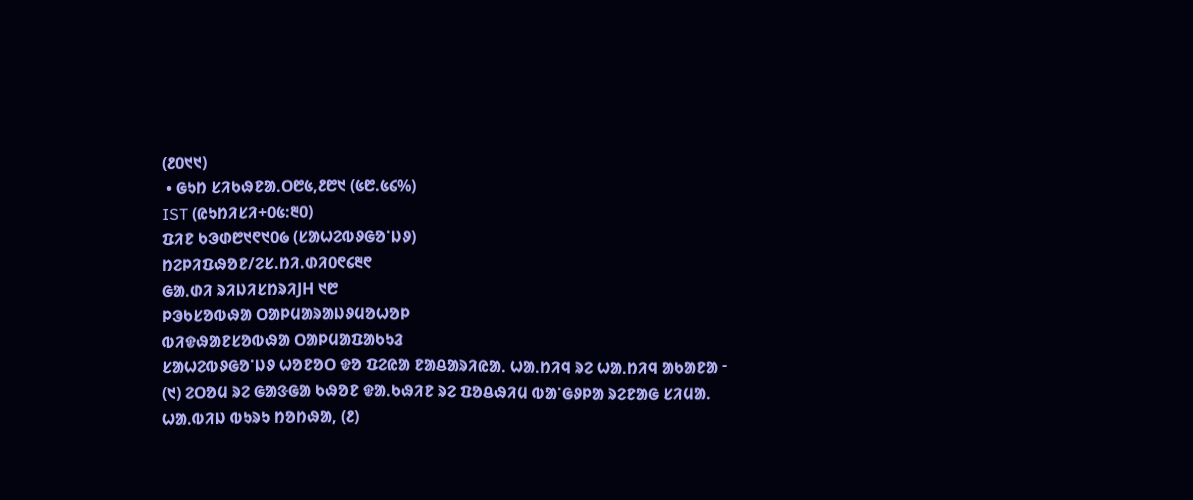(᱒᱐᱑᱑)
 • ᱜᱩᱴ ᱥᱤᱠᱷᱱᱟᱹᱛ᱘᱕,᱒᱘᱑ (᱕᱘.᱕᱔%)
IST (ᱭᱩᱴᱤᱥᱤ+᱐᱕:᱓᱐)
ᱯᱤᱱ ᱠᱳᱰ᱘᱑᱖᱑᱐᱙ (ᱥᱟᱦᱮᱵᱽᱜᱚᱸᱡᱽ)
ᱴᱮᱞᱤᱯᱷᱚᱱ/ᱮᱥ.ᱴᱤ.ᱰᱤ᱐᱖᱔᱓᱖
ᱜᱟᱹᱰᱤ ᱨᱤᱡᱤᱥᱴᱨᱤJH ᱑᱘
ᱞᱳᱠᱥᱚᱵᱷᱟ ᱛᱟᱞᱢᱟᱨᱟᱡᱽᱢᱚᱦᱚᱞ
ᱵᱤᱫᱷᱟᱱᱥᱚᱵᱷᱟ ᱛᱟᱞᱢᱟᱯᱟᱠᱩᱲ
ᱥᱟᱦᱮᱵᱽᱜᱚᱸᱡᱽ ᱦᱚᱱᱚᱛ ᱫᱚ ᱯᱮᱭᱟ ᱱᱟᱪᱟᱨᱤᱭᱟᱹ ᱦᱟᱹᱴᱤᱧ ᱨᱮ ᱦᱟᱹᱴᱤᱧ ᱟᱠᱟᱱᱟ ᱼ (᱑) ᱮᱛᱚᱢ ᱨᱮ ᱜᱟᱝᱜᱟ ᱠᱷᱚᱱ ᱫᱟᱹᱠᱷᱤᱱ ᱨᱮ ᱯᱚᱪᱷᱤᱢ ᱵᱟᱸᱜᱽᱞᱟ ᱨᱮᱱᱟᱜ ᱥᱤᱢᱟᱹ ᱦᱟᱹᱵᱤᱡ ᱵᱩᱨᱩ ᱴᱚᱴᱷᱟ, (᱒)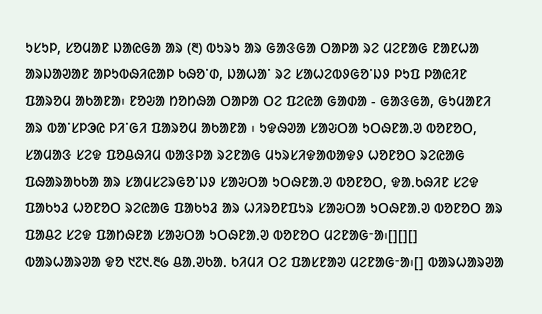ᱩᱥᱩᱞ, ᱥᱚᱢᱟᱱ ᱡᱟᱭᱜᱟ ᱟᱨ (᱓) ᱵᱩᱨᱩ ᱟᱨ ᱜᱟᱝᱜᱟ ᱛᱟᱞᱟ ᱨᱮ ᱢᱮᱱᱟᱜ ᱱᱟᱱᱦᱟ ᱟᱨᱡᱟᱣᱟᱱ ᱟᱞᱩᱵᱷᱤᱭᱟᱞ ᱠᱷᱚᱸᱰ, ᱡᱟᱦᱟᱸ ᱨᱮ ᱥᱟᱦᱮᱵᱽᱜᱚᱸᱡᱽ ᱞᱩᱯ ᱞᱟᱭᱤᱱ ᱯᱟᱨᱚᱢ ᱟᱠᱟᱱᱟ᱾ ᱱᱚᱶᱟ ᱴᱚᱴᱷᱟ ᱛᱟᱞᱟ ᱛᱮ ᱯᱮᱭᱟ ᱜᱟᱰᱟ - ᱜᱟᱝᱜᱟ, ᱜᱩᱢᱟᱱᱤ ᱟᱨ ᱵᱟᱸᱥᱞᱳᱭ ᱞᱤᱸᱜᱤ ᱯᱟᱨᱚᱢ ᱟᱠᱟᱱᱟ ᱾ ᱩᱫᱷᱣᱟ ᱥᱟᱶᱛᱟ ᱩᱛᱷᱱᱟᱹᱣ ᱵᱚᱱᱚᱛ, ᱥᱟᱢᱟᱝ ᱥᱮᱫ ᱯᱚᱪᱷᱤᱢ ᱵᱟᱝᱞᱟ ᱨᱮᱱᱟᱜ ᱢᱩᱨᱥᱤᱫᱟᱵᱟᱫᱽ ᱦᱚᱱᱚᱛ ᱨᱮᱭᱟᱜ ᱯᱷᱟᱨᱟᱠᱠᱟ ᱟᱨ ᱥᱟᱢᱥᱮᱨᱜᱚᱸᱡᱽ ᱥᱟᱶᱛᱟ ᱩᱛᱷᱱᱟᱹᱣ ᱵᱚᱱᱚᱛ, ᱫᱟᱹᱠᱷᱤᱱ ᱥᱮᱫ ᱯᱟᱠᱩᱲ ᱦᱚᱱᱚᱛ ᱨᱮᱭᱟᱜ ᱯᱟᱠᱩᱲ ᱟᱨ ᱦᱤᱨᱚᱱᱯᱩᱨ ᱥᱟᱶᱛᱟ ᱩᱛᱷᱱᱟᱹᱣ ᱵᱚᱱᱚᱛ ᱟᱨ ᱯᱟᱪᱮ ᱥᱮᱫ ᱯᱟᱴᱷᱱᱟ ᱥᱟᱶᱛᱟ ᱩᱛᱷᱱᱟᱹᱣ ᱵᱚᱱᱚᱛ ᱢᱮᱱᱟᱜᱼᱟ᱾[][][]
ᱵᱟᱨᱦᱟᱨᱣᱟ ᱫᱚ ᱑᱗᱑.᱓᱙ ᱪᱟᱹᱣᱠᱟᱹ ᱠᱤᱢᱤ ᱛᱮ ᱯᱟᱥᱱᱟᱣ ᱢᱮᱱᱟᱜᱼᱟ᱾[] ᱵᱟᱨᱦᱟᱨᱣᱟ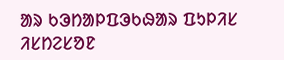ᱟᱨ ᱠᱳᱴᱟᱞᱯᱳᱠᱷᱟᱨ ᱯᱩᱞᱤᱥ ᱤᱥᱴᱮᱥᱚᱱ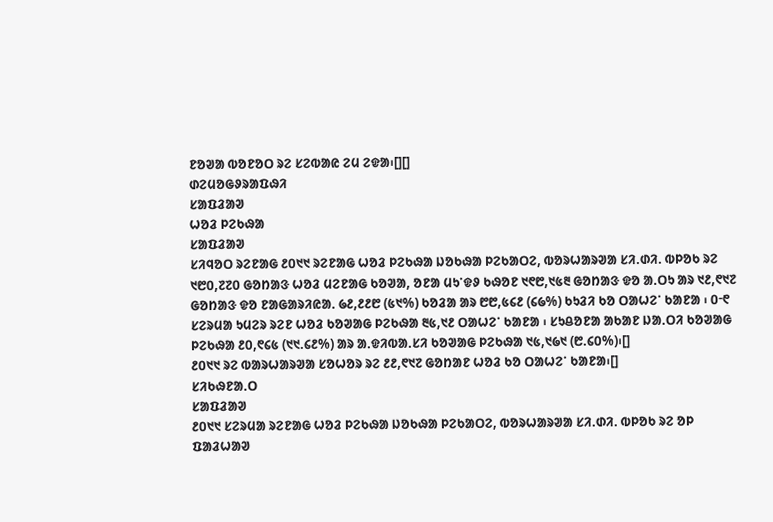ᱱᱚᱣᱟ ᱵᱚᱱᱚᱛ ᱨᱮ ᱥᱮᱵᱟᱭ ᱮᱢ ᱮᱫᱟ᱾[][]
ᱰᱮᱢᱚᱜᱽᱨᱟᱯᱷᱤ
ᱥᱟᱯᱲᱟᱣ
ᱦᱚᱲ ᱞᱮᱠᱷᱟ
ᱥᱟᱯᱲᱟᱣ
ᱥᱤᱧᱚᱛ ᱨᱮᱱᱟᱜ ᱒᱐᱑᱑ ᱨᱮᱱᱟᱜ ᱦᱚᱲ ᱞᱮᱠᱷᱟ ᱡᱚᱠᱷᱟ ᱞᱮᱠᱟᱛᱮ, ᱵᱚᱨᱦᱟᱨᱣᱟ ᱥᱤ.ᱰᱤ. ᱵᱞᱚᱠ ᱨᱮ ᱑᱘᱐,᱗᱗᱐ ᱜᱚᱴᱟᱝ ᱦᱚᱲ ᱢᱮᱱᱟᱜ ᱠᱚᱣᱟ, ᱚᱱᱟ ᱢᱩᱸᱫᱽ ᱠᱷᱚᱱ ᱑᱖᱘,᱑᱕᱓ ᱜᱚᱴᱟᱝ ᱫᱚ ᱟᱹᱛᱩ ᱟᱨ ᱑᱒,᱖᱑᱗ ᱜᱚᱴᱟᱝ ᱫᱚ ᱱᱟᱜᱟᱨᱤᱭᱟᱹ ᱙᱒,᱒᱒᱘ (᱕᱑%) ᱠᱚᱲᱟ ᱟᱨ ᱘᱘,᱕᱔᱒ (᱔᱙%) ᱠᱩᱲᱤ ᱠᱚ ᱛᱟᱦᱮᱸ ᱠᱟᱱᱟ ᱾ ᱐ᱼ᱖ ᱥᱮᱨᱢᱟ ᱩᱢᱮᱨ ᱨᱮᱱ ᱦᱚᱲ ᱠᱚᱣᱟᱜ ᱞᱮᱠᱷᱟ ᱓᱕,᱑᱒ ᱛᱟᱦᱮᱸ ᱠᱟᱱᱟ ᱾ ᱥᱩᱪᱚᱱᱟ ᱟᱠᱟᱱ ᱡᱟᱹᱛᱤ ᱠᱚᱣᱟᱜ ᱞᱮᱠᱷᱟ ᱒᱐,᱖᱔᱕ (᱑᱑.᱔᱒%) ᱟᱨ ᱟᱹᱫᱤᱵᱟᱹᱥᱤ ᱠᱚᱣᱟᱜ ᱞᱮᱠᱷᱟ ᱑᱕,᱑᱙᱑ (᱘.᱔᱐%)᱾[]
᱒᱐᱑᱑ ᱨᱮ ᱵᱟᱨᱦᱟᱨᱣᱟ ᱥᱚᱦᱚᱨ ᱨᱮ ᱒᱒,᱖᱑᱗ ᱜᱚᱴᱟᱱ ᱦᱚᱲ ᱠᱚ ᱛᱟᱦᱮᱸ ᱠᱟᱱᱟ᱾[]
ᱥᱤᱠᱷᱱᱟᱹᱛ
ᱥᱟᱯᱲᱟᱣ
᱒᱐᱑᱑ ᱥᱮᱨᱢᱟ ᱨᱮᱱᱟᱜ ᱦᱚᱲ ᱞᱮᱠᱷᱟ ᱡᱚᱠᱷᱟ ᱞᱮᱠᱟᱛᱮ, ᱵᱚᱨᱦᱟᱨᱣᱟ ᱥᱤ.ᱰᱤ. ᱵᱞᱚᱠ ᱨᱮ ᱚᱞ ᱯᱟᱲᱦᱟᱣ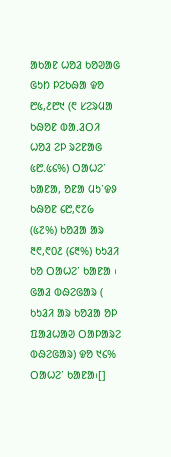ᱟᱠᱟᱱ ᱦᱚᱲ ᱠᱚᱣᱟᱜ ᱜᱩᱴ ᱞᱮᱠᱷᱟ ᱫᱚ ᱘᱕,᱒᱘᱑ (᱖ ᱥᱮᱨᱢᱟ ᱠᱷᱚᱱ ᱵᱟᱹᱲᱛᱤ ᱦᱚᱲ ᱮᱞ ᱨᱮᱱᱟᱜ ᱕᱘.᱕᱔%) ᱛᱟᱦᱮᱸ ᱠᱟᱱᱟ, ᱚᱱᱟ ᱢᱩᱸᱫᱽ ᱠᱷᱚᱱ ᱔᱘,᱖᱗᱙ (᱕᱗%) ᱠᱚᱲᱟ ᱟᱨ ᱓᱖,᱖᱐᱒ (᱔᱓%) ᱠᱩᱲᱤ ᱠᱚ ᱛᱟᱦᱮᱸ ᱠᱟᱱᱟ ᱾ ᱜᱟᱲ ᱵᱷᱮᱜᱟᱨ ( ᱠᱩᱲᱤ ᱟᱨ ᱠᱚᱲᱟ ᱚᱞ ᱯᱟᱲᱦᱟᱣ ᱛᱟᱞᱟᱨᱮ ᱵᱷᱮᱜᱟᱨ) ᱫᱚ ᱑᱔% ᱛᱟᱦᱮᱸ ᱠᱟᱱᱟ᱾[]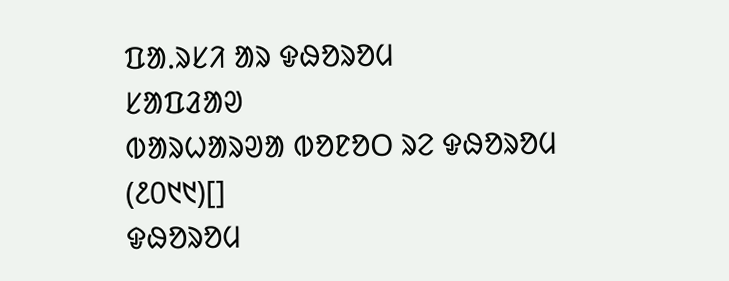ᱯᱟᱹᱨᱥᱤ ᱟᱨ ᱫᱷᱚᱨᱚᱢ
ᱥᱟᱯᱲᱟᱣ
ᱵᱟᱨᱦᱟᱨᱣᱟ ᱵᱚᱱᱚᱛ ᱨᱮ ᱫᱷᱚᱨᱚᱢ (᱒᱐᱑᱑)[]
ᱫᱷᱚᱨᱚᱢ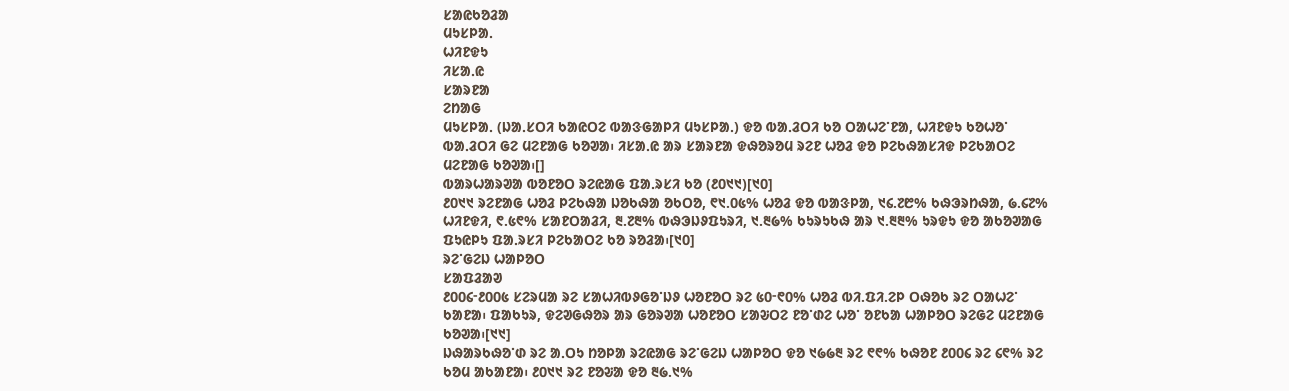ᱥᱟᱭᱠᱚᱲᱟ
ᱢᱩᱥᱞᱟᱹ
ᱦᱤᱱᱫᱩ
ᱤᱥᱟᱹᱭ
ᱥᱟᱨᱱᱟ
ᱮᱴᱟᱜ
ᱢᱩᱥᱞᱟᱹ (ᱡᱟᱹᱥᱛᱤ ᱠᱟᱭᱛᱮ ᱵᱟᱝᱜᱟᱞᱤ ᱢᱩᱥᱞᱟᱹ) ᱫᱚ ᱵᱟᱹᱲᱛᱤ ᱠᱚ ᱛᱟᱦᱮᱸᱱᱟ, ᱦᱤᱱᱫᱩ ᱠᱚᱦᱚᱸ ᱵᱟᱹᱲᱛᱤ ᱜᱮ ᱢᱮᱱᱟᱜ ᱠᱚᱣᱟ᱾ ᱤᱥᱟᱹᱭ ᱟᱨ ᱥᱟᱨᱱᱟ ᱫᱷᱚᱨᱚᱢ ᱨᱮᱱ ᱦᱚᱲ ᱫᱚ ᱞᱮᱠᱷᱟᱥᱤᱫ ᱞᱮᱠᱟᱛᱮ ᱢᱮᱱᱟᱜ ᱠᱚᱣᱟ᱾[]
ᱵᱟᱨᱦᱟᱨᱣᱟ ᱵᱚᱱᱚᱛ ᱨᱮᱭᱟᱜ ᱯᱟᱹᱨᱥᱤ ᱠᱚ (᱒᱐᱑᱑)[᱑᱐]
᱒᱐᱑᱑ ᱨᱮᱱᱟᱜ ᱦᱚᱲ ᱞᱮᱠᱷᱟ ᱡᱚᱠᱷᱟ ᱚᱠᱛᱚ, ᱖᱑.᱐᱕% ᱦᱚᱲ ᱫᱚ ᱵᱟᱝᱞᱟ, ᱑᱔.᱗᱘% ᱠᱷᱳᱨᱴᱷᱟ, ᱙.᱔᱗% ᱦᱤᱱᱫᱤ, ᱖.᱕᱖% ᱥᱟᱱᱛᱟᱲᱤ, ᱓.᱗᱓% ᱵᱷᱳᱡᱽᱯᱩᱨᱤ, ᱑.᱓᱙% ᱠᱩᱨᱩᱠᱷ ᱟᱨ ᱑.᱓᱓% ᱩᱨᱫᱩ ᱫᱚ ᱟᱠᱚᱣᱟᱜ ᱯᱩᱭᱞᱩ ᱯᱟᱹᱨᱥᱤ ᱞᱮᱠᱟᱛᱮ ᱠᱚ ᱨᱚᱲᱟ᱾[᱑᱐]
ᱨᱮᱸᱜᱮᱡ ᱦᱟᱞᱚᱛ
ᱥᱟᱯᱲᱟᱣ
᱒᱐᱐᱔ᱼ᱒᱐᱐᱕ ᱥᱮᱨᱢᱟ ᱨᱮ ᱥᱟᱦᱤᱵᱽᱜᱚᱸᱡᱽ ᱦᱚᱱᱚᱛ ᱨᱮ ᱕᱐ᱼ᱖᱐% ᱦᱚᱲ ᱵᱤ.ᱯᱤ.ᱮᱞ ᱛᱷᱚᱠ ᱨᱮ ᱛᱟᱦᱮᱸ ᱠᱟᱱᱟ᱾ ᱯᱟᱠᱩᱨ, ᱫᱮᱣᱜᱷᱚᱨ ᱟᱨ ᱜᱚᱨᱣᱟ ᱦᱚᱱᱚᱛ ᱥᱟᱶᱛᱮ ᱱᱚᱸᱰᱮ ᱦᱚᱸ ᱚᱱᱠᱟ ᱦᱟᱞᱚᱛ ᱨᱮᱜᱮ ᱢᱮᱱᱟᱜ ᱠᱚᱣᱟ᱾[᱑᱑]
ᱡᱷᱟᱨᱠᱷᱚᱸᱰ ᱨᱮ ᱟᱹᱛᱩ ᱴᱚᱞᱟ ᱨᱮᱭᱟᱜ ᱨᱮᱸᱜᱮᱡ ᱦᱟᱞᱚᱛ ᱫᱚ ᱑᱙᱙᱓ ᱨᱮ ᱖᱖% ᱠᱷᱚᱱ ᱒᱐᱐᱔ ᱨᱮ ᱔᱖% ᱨᱮ ᱠᱚᱢ ᱟᱠᱟᱱᱟ᱾ ᱒᱐᱑᱑ ᱨᱮ ᱱᱚᱶᱟ ᱫᱚ ᱓᱙.᱑%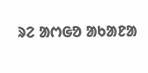ᱨᱮ ᱟᱬᱜᱚ ᱟᱠᱟᱱᱟ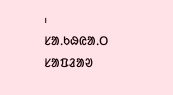᱾
ᱥᱟᱹᱠᱷᱭᱟᱹᱛ
ᱥᱟᱯᱲᱟᱣ